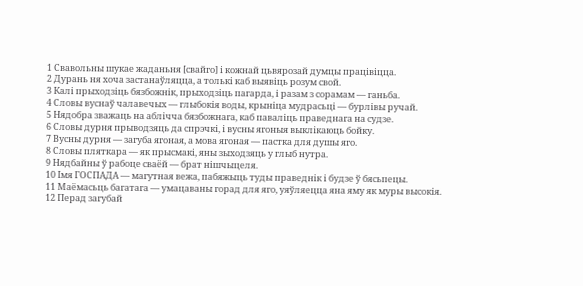1 Свавольны шукае жаданьня [свайго] і кожнай цьвярозай думцы працівіцца.
2 Дурань ня хоча застанаўляцца, а толькі каб выявіць розум свой.
3 Калі прыходзіць бязбожнік, прыходзіць пагарда, і разам з сорамам — ганьба.
4 Словы вуснаў чалавечых — глыбокія воды, крыніца мудрасьці — бурлівы ручай.
5 Нядобра зважаць на аблічча бязбожнага, каб паваліць праведнага на судзе.
6 Словы дурня прыводзяць да спрэчкі, і вусны ягоныя выклікаюць бойку.
7 Вусны дурня — загуба ягоная, а мова ягоная — пастка для душы яго.
8 Словы пляткара — як прысмакі, яны зыходзяць у глыб нутра.
9 Нядбайны ў рабоце сваёй — брат нішчыцеля.
10 Імя ГОСПАДА — магутная вежа, пабяжыць туды праведнік і будзе ў бясьпецы.
11 Маёмасьць багатага — умацаваны горад для яго, уяўляецца яна яму як муры высокія.
12 Перад загубай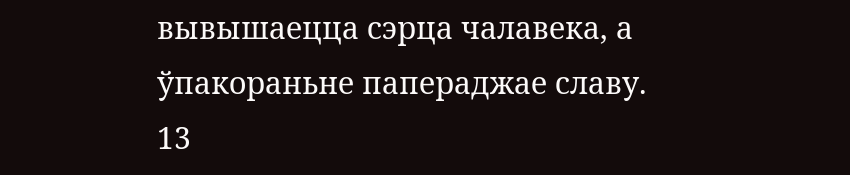вывышаецца сэрца чалавека, а ўпакораньне папераджае славу.
13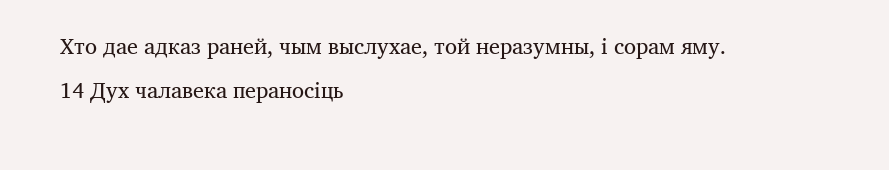Хто дае адказ раней, чым выслухае, той неразумны, і сорам яму.
14 Дух чалавека пераносіць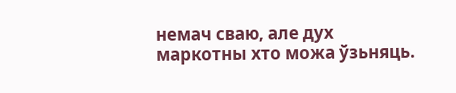немач сваю, але дух маркотны хто можа ўзьняць.